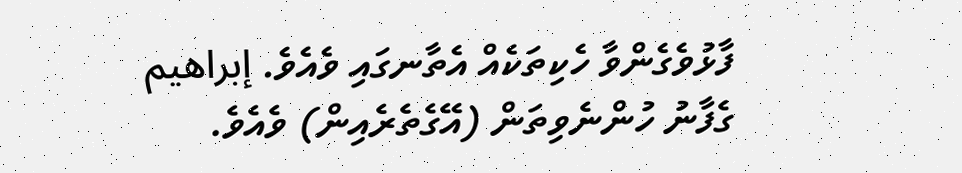ފާޅުވެގެންވާ ހެކިތަކެއް އެތާނގައި ވެއެވެ. إبراهيم ގެފާނު ހުންނެވިތަން (އޭގެތެރެއިން) ވެއެވެ.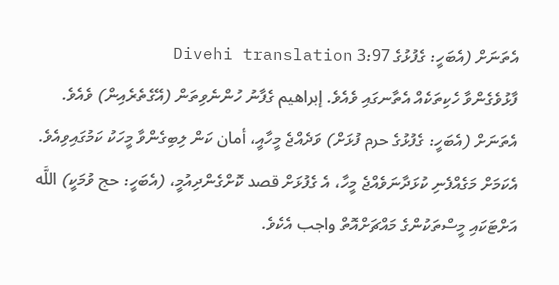އެތަނަށް (އެބަހީ: ގެފުޅުގެ 3:97 Divehi translation
ފާޅުވެގެންވާ ހެކިތަކެއް އެތާނގައި ވެއެވެ. إبراهيم ގެފާނު ހުންނެވިތަން (އޭގެތެރެއިން) ވެއެވެ. އެތަނަށް (އެބަހީ: ގެފުޅުގެ حرم ފުޅަށް) ވަދެއްޖެ މީހާއީ، أمان ކަން ލިބިގެންވާ މީހަކު ކަމުގައިވިއެވެ. އެކަމަށް މަގެއްފެނި ކުޅަދާނަވެއްޖެ މީހާ، އެ ގެފުޅަށް قصد ކޮށްގެންދިއުމީ، (އެބަހީ: حج ވުމަކީ) اللَّه އަށްޓަކައި މީސްތަކުންގެ މައްޗަށްއޮތް واجب އެކެވެ.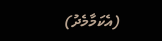(އެކަމާމެދު)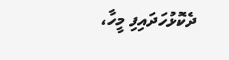ދެކޮޅުހަދައިފި މީހާ،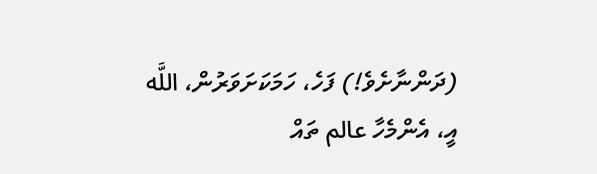(ދަންނާށެވެ!) ފަހެ، ހަމަކަށަވަރުން، اللَّه އީ، އެންމެހާ عالم ތައް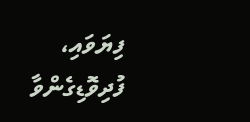ފިޔަވައި، ފުދިވޮޑިގެންވާ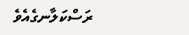ރަސްކަލާނގެއެވެ